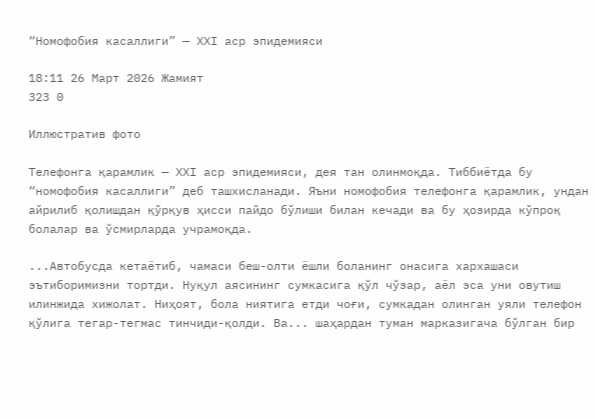“Номофобия касаллиги” — ХХI аср эпидемияси

18:11 26 Март 2026 Жамият
323 0

Иллюстратив фото

Телефонга қарамлик — ХХI аср эпидемияси, дея тан олинмоқда. Тиббиётда бу “номофобия касаллиги” деб ташхисланади. Яъни номофобия телефонга қарамлик, ундан айрилиб қолишдан қўрқув ҳисси пайдо бўлиши билан кечади ва бу ҳозирда кўпроқ болалар ва ўсмирларда учрамоқда.

...Автобусда кетаётиб, чамаси беш-олти ёшли боланинг онасига хархашаси эътиборимизни тортди. Нуқул аясининг сумкасига қўл чўзар, аёл эса уни овутиш илинжида хижолат. Ниҳоят, бола ниятига етди чоғи, сумкадан олинган уяли телефон қўлига тегар-тегмас тинчиди-қолди. Ва... шаҳардан туман марказигача бўлган бир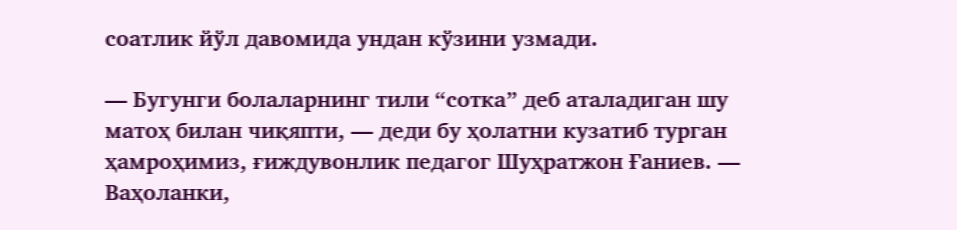соатлик йўл давомида ундан кўзини узмади.

— Бугунги болаларнинг тили “сотка” деб аталадиган шу матоҳ билан чиқяпти, — деди бу ҳолатни кузатиб турган ҳамроҳимиз, ғиждувонлик педагог Шуҳратжон Ғаниев. — Ваҳоланки,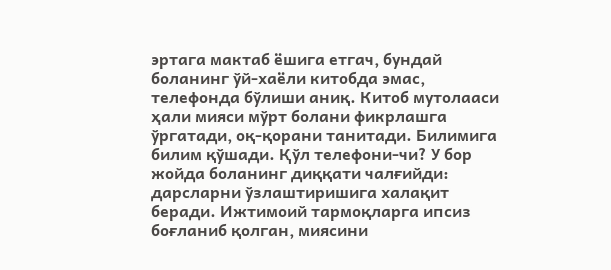эртага мактаб ёшига етгач, бундай боланинг ўй-хаёли китобда эмас, телефонда бўлиши аниқ. Китоб мутолааси ҳали мияси мўрт болани фикрлашга ўргатади, оқ-қорани танитади. Билимига билим қўшади. Қўл телефони-чи? У бор жойда боланинг диққати чалғийди: дарсларни ўзлаштиришига халақит беради. Ижтимоий тармоқларга ипсиз боғланиб қолган, миясини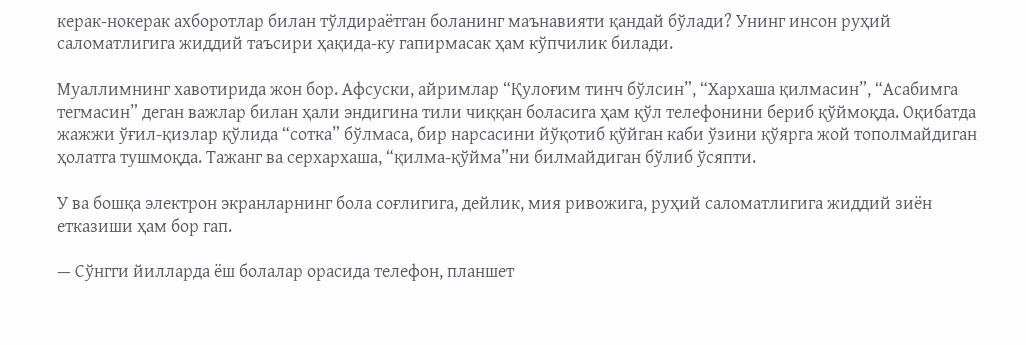керак-нокерак ахборотлар билан тўлдираётган боланинг маънавияти қандай бўлади? Унинг инсон руҳий саломатлигига жиддий таъсири ҳақида-ку гапирмасак ҳам кўпчилик билади.

Муаллимнинг хавотирида жон бор. Афсуски, айримлар “Қулоғим тинч бўлсин”, “Хархаша қилмасин”, “Асабимга тегмасин” деган важлар билан ҳали эндигина тили чиққан боласига ҳам қўл телефонини бериб қўймоқда. Оқибатда жажжи ўғил-қизлар қўлида “сотка” бўлмаса, бир нарсасини йўқотиб қўйган каби ўзини қўярга жой тополмайдиган ҳолатга тушмоқда. Тажанг ва серхархаша, “қилма-қўйма”ни билмайдиган бўлиб ўсяпти.

У ва бошқа электрон экранларнинг бола соғлигига, дейлик, мия ривожига, руҳий саломатлигига жиддий зиён етказиши ҳам бор гап.

— Сўнгги йилларда ёш болалар орасида телефон, планшет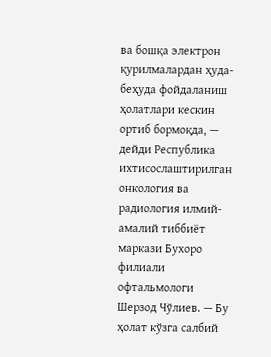ва бошқа электрон қурилмалардан ҳуда-беҳуда фойдаланиш ҳолатлари кескин ортиб бормоқда, — дейди Республика ихтисослаштирилган онкология ва радиология илмий-амалий тиббиёт маркази Бухоро филиали офтальмологи Шерзод Чўлиев. — Бу ҳолат кўзга салбий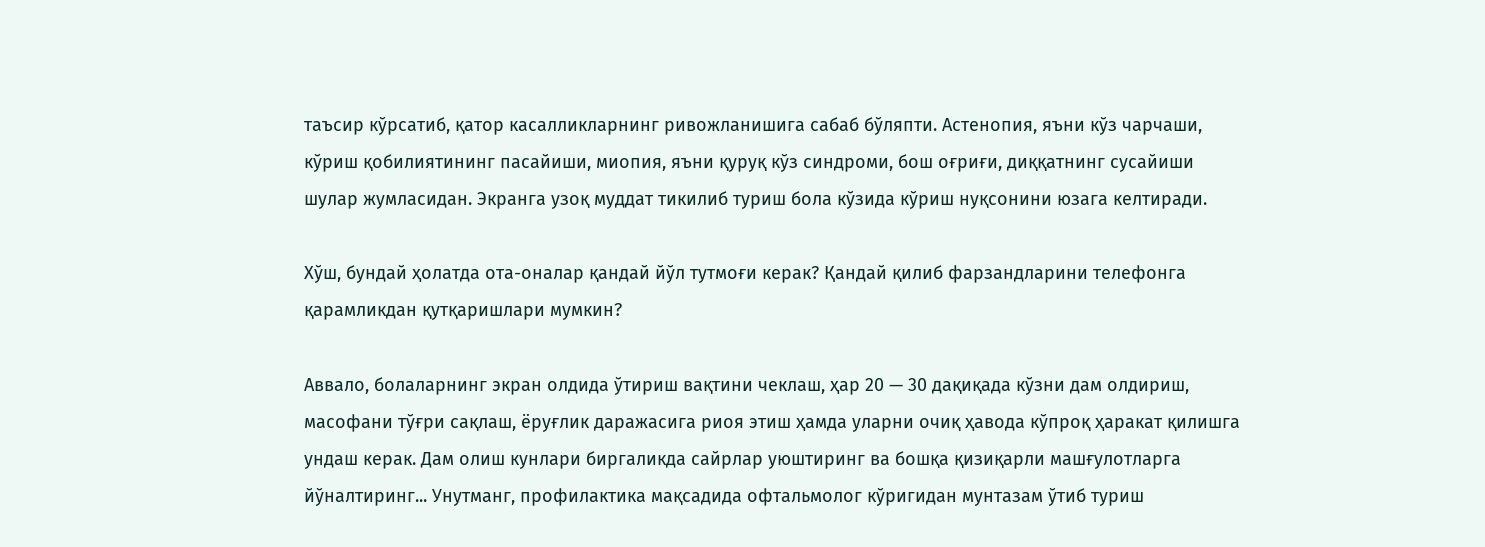таъсир кўрсатиб, қатор касалликларнинг ривожланишига сабаб бўляпти. Астенопия, яъни кўз чарчаши, кўриш қобилиятининг пасайиши, миопия, яъни қуруқ кўз синдроми, бош оғриғи, диққатнинг сусайиши шулар жумласидан. Экранга узоқ муддат тикилиб туриш бола кўзида кўриш нуқсонини юзага келтиради.

Хўш, бундай ҳолатда ота-оналар қандай йўл тутмоғи керак? Қандай қилиб фарзандларини телефонга қарамликдан қутқаришлари мумкин?

Аввало, болаларнинг экран олдида ўтириш вақтини чеклаш, ҳар 20 — 30 дақиқада кўзни дам олдириш, масофани тўғри сақлаш, ёруғлик даражасига риоя этиш ҳамда уларни очиқ ҳавода кўпроқ ҳаракат қилишга ундаш керак. Дам олиш кунлари биргаликда сайрлар уюштиринг ва бошқа қизиқарли машғулотларга йўналтиринг... Унутманг, профилактика мақсадида офтальмолог кўригидан мунтазам ўтиб туриш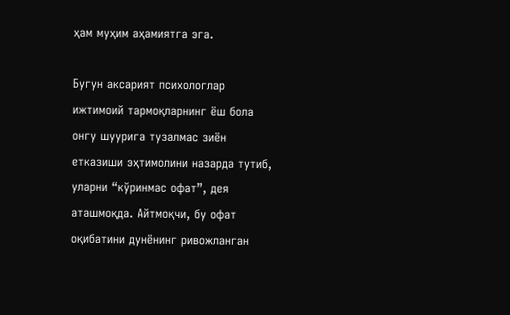ҳам муҳим аҳамиятга эга.

Бугун аксарият психологлар ижтимоий тармоқларнинг ёш бола онгу шуурига тузалмас зиён етказиши эҳтимолини назарда тутиб, уларни “кўринмас офат”, дея аташмоқда. Айтмоқчи, бу офат оқибатини дунёнинг ривожланган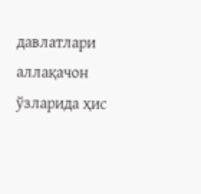давлатлари аллақачон ўзларида ҳис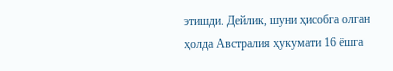этишди. Дейлик, шуни ҳисобга олган ҳолда Австралия ҳукумати 16 ёшга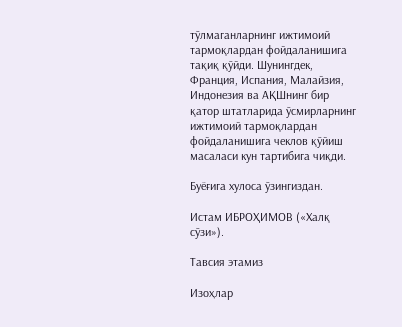тўлмаганларнинг ижтимоий тармоқлардан фойдаланишига тақиқ қўйди. Шунингдек, Франция, Испания, Малайзия, Индонезия ва АҚШнинг бир қатор штатларида ўсмирларнинг ижтимоий тармоқлардан фойдаланишига чеклов қўйиш масаласи кун тартибига чиқди.

Буёғига хулоса ўзингиздан.

Истам ИБРОҲИМОВ («Халқ сўзи»).

Тавсия этамиз

Изоҳлар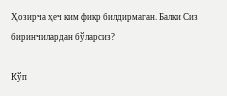Ҳозирча ҳеч ким фикр билдирмаган. Балки Сиз биринчилардан бўларсиз?

Кўп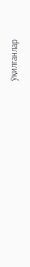ўқилганлар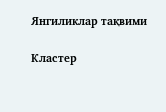Янгиликлар тақвими

Кластер